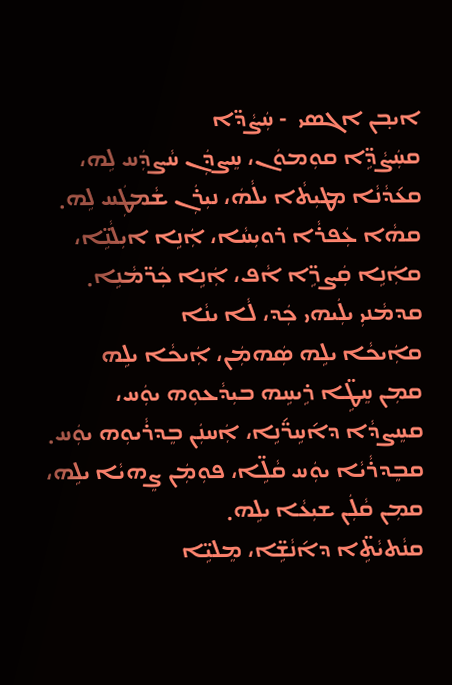ܐܝܒ݂ܢ ܐܓܣܝ  - ܚܲܨܵܕ̈ܐ
ܩܚܲܨܵܕܹ̈ܐ ܩܘܼܡܘܿܢ، ܚܸܨܕܲܢ ܚܵܨܕܲܚ ܠܹܗ،
ܩܥ݇ܕܵܢܵܐ ܡܛܝܼܬܵܐ ܝܠܵܗܿ، ܢܝܼܪܲܢ ܫܵܡܛܲܚ ܠܹܗ܂
ܩܗܵܐ ܥܲܦܪܵܐ ܪܘܝܼܚܵܐ، ܐܲܢܹܐ ܐܝܼܠܵܢܹ̈ܐ،
ܩܐܲܢܹܐ ܩܲܨܖܹ̈ܐ ܐܵܦ، ܐܲܢܹܐ ܟܲܖ̈ܡܵܢܹܐ܂
ܩܕܡܵܢܝܼ ܝܠܲܝܗܝ ܟܲܕ، ܠܵܐ ܝܢܵܐ
ܩܐܲܝܟܵܐ ܝܠܹܗ ܣܲܗܡܲܢ، ܐܲܝܟܵܐ ܝܠܹܗ
ܩܡܼܢ ܚܸܛܹ̈ܐ ܪܹܝܚܹܗ ܒܝܼܕܵܥܘܼܗ ܝܘܲܚ،
ܩܚܸܨܕܵܐ ܕܐ݇ܚܹܖ̈݇ܢܹܐ، ܐܲܚܢܲܢ ܒܸܕܪܵܝܘܼܗ ܝܘܲܚ܂
ܩܒܸܕܪܵܝܵܐ ܝܘܲܚ ܩܵܠܹ̈ܐ، ܦܘܼܡܲܢ ܨܸܗܝܵܐ ܝܠܹܗ،
ܩܡܼܢ ܩܵܠܲܢ ܫܝܼܥܵܐ ܝܠܹܗ܂
ܩܢܵܬܝܵܬܹ̈ܐ ܕܐ݇ܢܵܫܹ̈ܐ، ܡܸܠܝܹ̈ܐ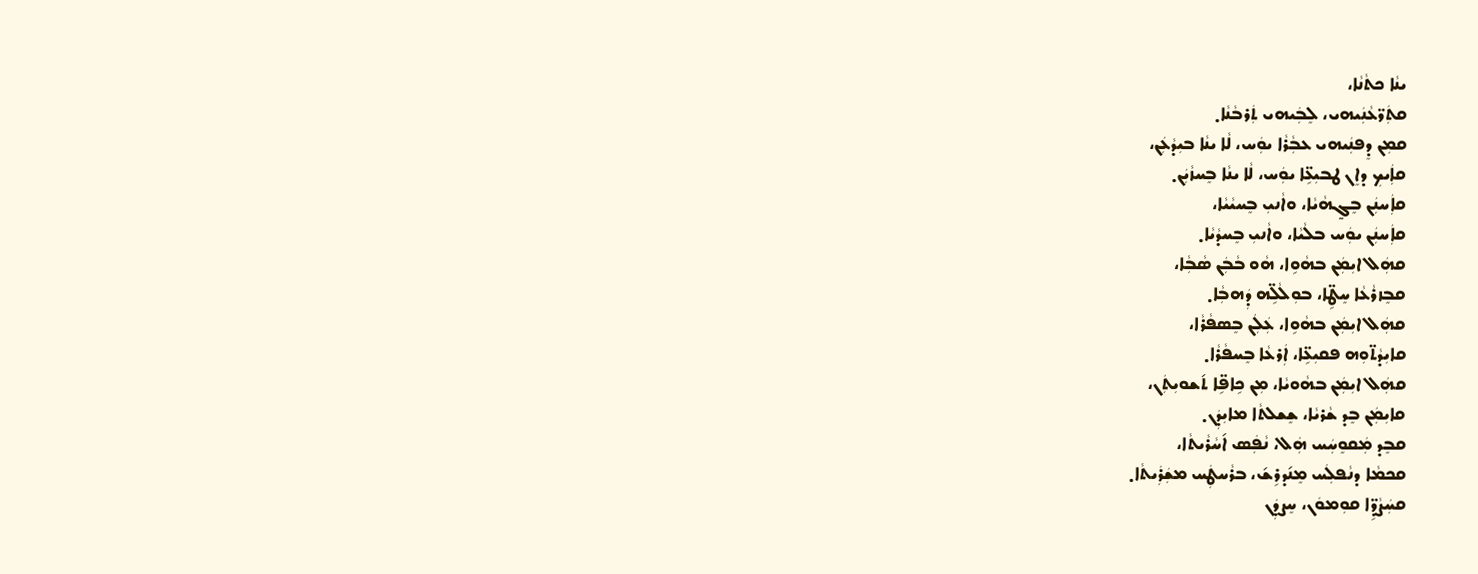ܝܢܵܐ ܟܬܵܢܵܐ،
ܩܬܲܖ̈ܥܵܢܲܝܗܝ، ܠܸܒܲܝܗܝ ܬܲܪܒܵܢܵܐ܂
ܩܡܼܢ ܕܸܦܢܲܝܗܝ ܥܒܼܵܪܵܐ ܝܘܲܚ، ܠܵܐ ܝܢܵܐ ܒܝܼܕܵܥܲܢ،
ܩܐܲܝܟܼ ܕܐܸܢ ܛܒܝܼܥܹ̈ܐ ܝܘܲܚ، ܠܵܐ ܝܢܵܐ ܒܸܚܙܵܝܲܢ܂
ܩܐܲܚܢܲܢ ܒܸܓ̰ܗܵܝܵܐ، ܘܐܵܢܝܼ ܒܸܚܝܵܝܵܐ،
ܩܐܲܚܢܲܢ ܝܘܲܚ ܒܠܵܝܵܐ، ܘܐܵܢܝܼ ܒܸܚܕܵܝܵܐ܂
ܩܗܲܠ ܐܝܼܡܲܢ ܒܗܵܘܹܐ، ܗܵܘ ܒܵܒܲܢ ܣܵܒܼܵܐ،
ܩܒܸܙܪܵܥܵܐ ܚܸܛܹ̈ܐ، ܒܘܼܠܵܠܹ̈ܗ ܕܲܗܒܼܵܐ܂
ܩܗܲܠ ܐܝܼܡܲܢ ܒܗܵܘܹܐ، ܥܲܠܲܢ ܒܸܣܦܵܪܵܐ،
ܩܐܝܼܕܵܬ̈ܘܼܗ ܦܩܝܼܥܹ̈ܐ، ܐܲܪܥܵܐ ܒܸܚܦܵܪܵܐ܂
ܩܗܲܠ ܐܝܼܡܲܢ ܒܗܵܘܝܵܐ، ܡܼܢ ܟܹܐܦܹ̈ܐ ܬ݇ܫܘܝܼܬܲܢ،
ܩܐܝܼܡܲܢ ܒܸܕ ܫܵܪܝܵܐ، ܫܸܫܠܬܵܐ ܡܐܝܼܕܲܢ܂
ܩܒܸܕ ܡܲܩܘܸܚܲܚ ܗܲܠ، ܢܵܦܲܣ ܐ݇ܚܵܪܵܝܬܵܐ،
ܩܟܡܵܐ ܕܢܵܦܠܲܚ ܡܸܢ݇ܕܪܹܫ݇، ܒܪܵܚܛܲܚ ܡܫܲܪܲܝܬܵܐ܂
ܩܚܲܨܵܕܹ̈ܐ ܩܘܼܡܘܿܢ، ܚܸܨܕܲܢ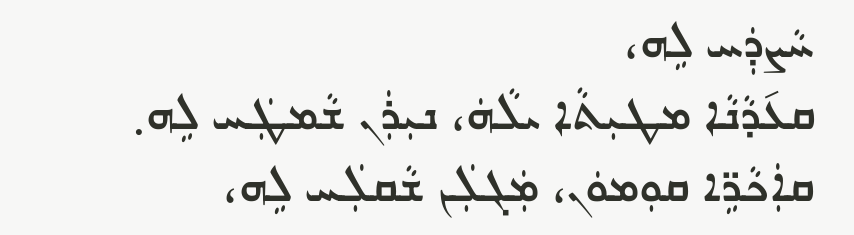ܚܵܨܕܲܚ ܠܹܗ،
ܩܥ݇ܕܵܢܵܐ ܡܛܝܼܬܵܐ ܝܠܵܗܿ، ܢܝܼܪܲܢ ܫܵܡܛܲܚ ܠܹܗ܂
ܩܐܲܟܵܖܹ̈ܐ ܩܘܼܡܘܿܢ، ܡܲܓܠܲܢ ܫܵܩܠܲܚ ܠܹܗ،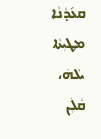ܩܥ݇ܕܵܢܵܐ ܡܛܝܼܬܵܐ ܝܠܵܗܿ، ܩܵܠܲܢ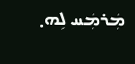ܡܲܪܡܲܚ ܠܹܗ܂